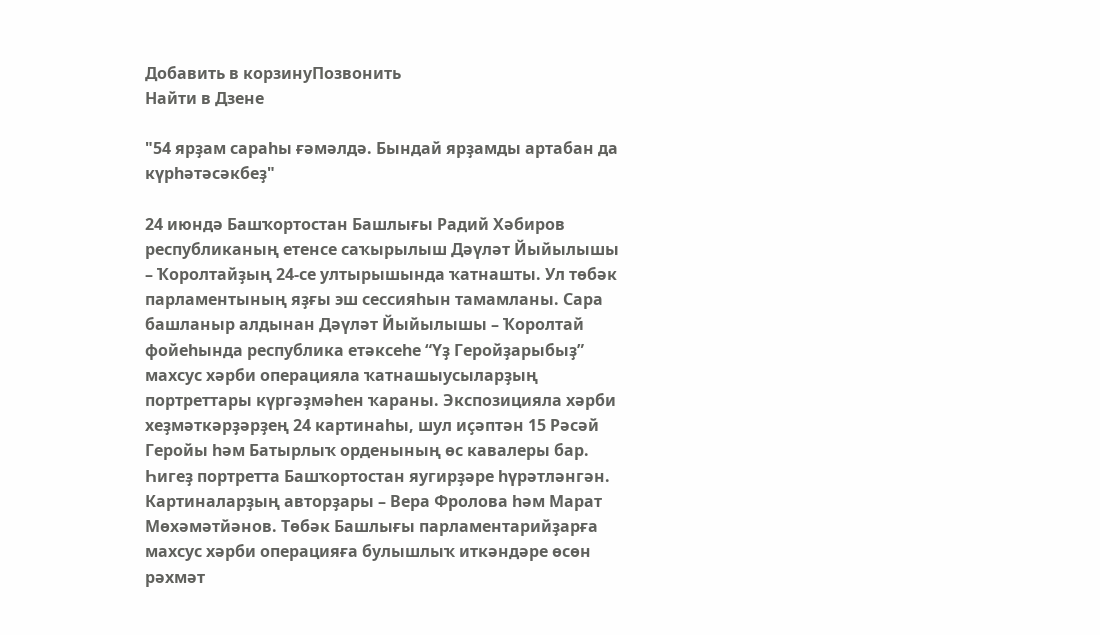Добавить в корзинуПозвонить
Найти в Дзене

"54 ярҙам сараһы ғәмәлдә. Бындай ярҙамды артабан да күрһәтәсәкбеҙ"

24 июндә Башҡортостан Башлығы Радий Хәбиров республиканың етенсе саҡырылыш Дәүләт Йыйылышы – Ҡоролтайҙың 24-се ултырышында ҡатнашты. Ул төбәк парламентының яҙғы эш сессияһын тамамланы. Сара башланыр алдынан Дәүләт Йыйылышы – Ҡоролтай фойеһында республика етәксеһе “Үҙ Геройҙарыбыҙ” махсус хәрби операцияла ҡатнашыусыларҙың портреттары күргәҙмәһен ҡараны. Экспозицияла хәрби хеҙмәткәрҙәрҙең 24 картинаһы, шул иҫәптән 15 Рәсәй Геройы һәм Батырлыҡ орденының өс кавалеры бар. Һигеҙ портретта Башҡортостан яугирҙәре һүрәтләнгән. Картиналарҙың авторҙары – Вера Фролова һәм Марат Мөхәмәтйәнов. Төбәк Башлығы парламентарийҙарға махсус хәрби операцияға булышлыҡ иткәндәре өсөн рәхмәт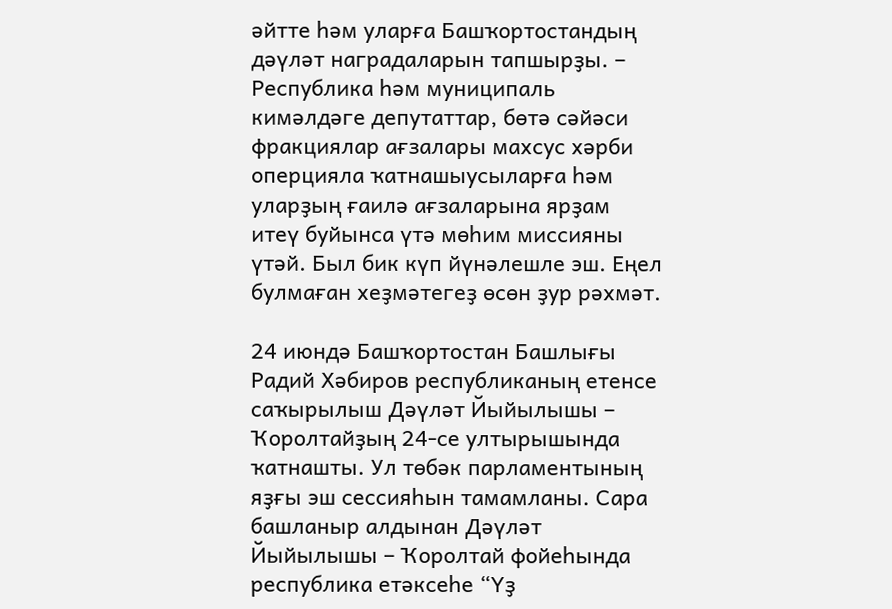әйтте һәм уларға Башҡортостандың дәүләт наградаларын тапшырҙы. – Республика һәм муниципаль кимәлдәге депутаттар, бөтә сәйәси фракциялар ағзалары махсус хәрби оперцияла ҡатнашыусыларға һәм уларҙың ғаилә ағзаларына ярҙам итеү буйынса үтә мөһим миссияны үтәй. Был бик күп йүнәлешле эш. Еңел булмаған хеҙмәтегеҙ өсөн ҙур рәхмәт.

24 июндә Башҡортостан Башлығы Радий Хәбиров республиканың етенсе саҡырылыш Дәүләт Йыйылышы – Ҡоролтайҙың 24-се ултырышында ҡатнашты. Ул төбәк парламентының яҙғы эш сессияһын тамамланы. Сара башланыр алдынан Дәүләт Йыйылышы – Ҡоролтай фойеһында республика етәксеһе “Үҙ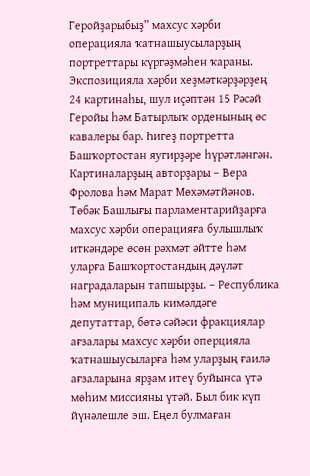Геройҙарыбыҙ” махсус хәрби операцияла ҡатнашыусыларҙың портреттары күргәҙмәһен ҡараны. Экспозицияла хәрби хеҙмәткәрҙәрҙең 24 картинаһы, шул иҫәптән 15 Рәсәй Геройы һәм Батырлыҡ орденының өс кавалеры бар. Һигеҙ портретта Башҡортостан яугирҙәре һүрәтләнгән. Картиналарҙың авторҙары – Вера Фролова һәм Марат Мөхәмәтйәнов. Төбәк Башлығы парламентарийҙарға махсус хәрби операцияға булышлыҡ иткәндәре өсөн рәхмәт әйтте һәм уларға Башҡортостандың дәүләт наградаларын тапшырҙы. – Республика һәм муниципаль кимәлдәге депутаттар, бөтә сәйәси фракциялар ағзалары махсус хәрби оперцияла ҡатнашыусыларға һәм уларҙың ғаилә ағзаларына ярҙам итеү буйынса үтә мөһим миссияны үтәй. Был бик күп йүнәлешле эш. Еңел булмаған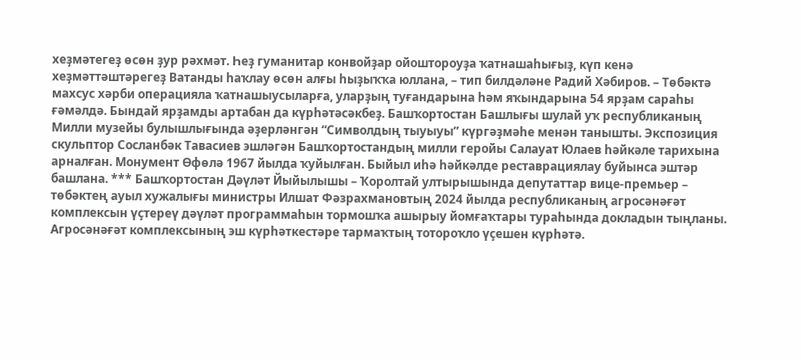хеҙмәтегеҙ өсөн ҙур рәхмәт. Һеҙ гуманитар конвойҙар ойоштороуҙа ҡатнашаһығыҙ, күп кенә хеҙмәттәштәрегеҙ Ватанды һаҡлау өсөн алғы һыҙыҡҡа юллана, – тип билдәләне Радий Хәбиров. – Төбәктә махсус хәрби операцияла ҡатнашыусыларға, уларҙың туғандарына һәм яҡындарына 54 ярҙам сараһы ғәмәлдә. Бындай ярҙамды артабан да күрһәтәсәкбеҙ. Башҡортостан Башлығы шулай уҡ республиканың Милли музейы булышлығында әҙерләнгән “Символдың тыуыуы” күргәҙмәһе менән танышты. Экспозиция скульптор Сосланбәк Тавасиев эшләгән Башҡортостандың милли геройы Салауат Юлаев һәйкәле тарихына арналған. Монумент Өфөлә 1967 йылда ҡуйылған. Быйыл иһә һәйкәлде реставрациялау буйынса эштәр башлана. *** Башҡортостан Дәүләт Йыйылышы – Ҡоролтай ултырышында депутаттар вице-премьер – төбәктең ауыл хужалығы министры Илшат Фәзрахмановтың 2024 йылда республиканың агросәнәғәт комплексын үҫтереү дәүләт программаһын тормошҡа ашырыу йомғаҡтары тураһында докладын тыңланы. Агросәнәғәт комплексының эш күрһәткестәре тармаҡтың тотороҡло үҫешен күрһәтә.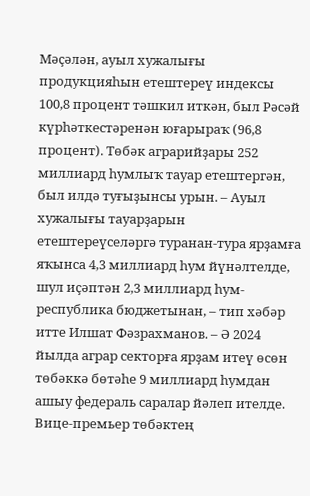Мәҫәлән, ауыл хужалығы продукцияһын етештереү индексы 100,8 процент тәшкил иткән, был Рәсәй күрһәткестәренән юғарыраҡ (96,8 процент). Төбәк аграрийҙары 252 миллиард һумлыҡ тауар етештергән, был илдә туғыҙынсы урын. – Ауыл хужалығы тауарҙарын етештереүселәргә туранан-тура ярҙамға яҡынса 4,3 миллиард һум йүнәлтелде, шул иҫәптән 2,3 миллиард һум-республика бюджетынан, – тип хәбәр итте Илшат Фәзрахманов. – Ә 2024 йылда аграр секторға ярҙам итеү өсөн төбәккә бөтәһе 9 миллиард һумдан ашыу федераль саралар йәлеп ителде. Вице-премьер төбәктең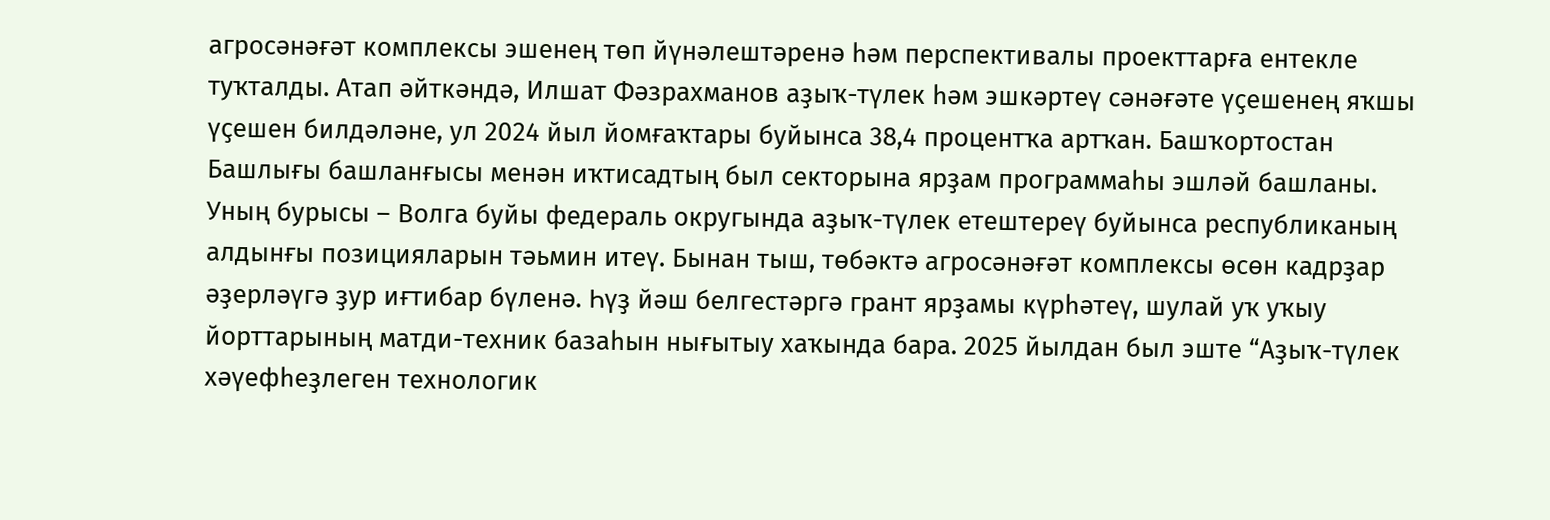агросәнәғәт комплексы эшенең төп йүнәлештәренә һәм перспективалы проекттарға ентекле туҡталды. Атап әйткәндә, Илшат Фәзрахманов аҙыҡ-түлек һәм эшкәртеү сәнәғәте үҫешенең яҡшы үҫешен билдәләне, ул 2024 йыл йомғаҡтары буйынса 38,4 процентҡа артҡан. Башҡортостан Башлығы башланғысы менән иҡтисадтың был секторына ярҙам программаһы эшләй башланы. Уның бурысы – Волга буйы федераль округында аҙыҡ-түлек етештереү буйынса республиканың алдынғы позицияларын тәьмин итеү. Бынан тыш, төбәктә агросәнәғәт комплексы өсөн кадрҙар әҙерләүгә ҙур иғтибар бүленә. Һүҙ йәш белгестәргә грант ярҙамы күрһәтеү, шулай уҡ уҡыу йорттарының матди-техник базаһын нығытыу хаҡында бара. 2025 йылдан был эште “Аҙыҡ-түлек хәүефһеҙлеген технологик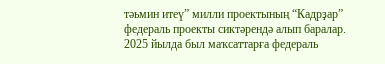тәьмин итеү” милли проектының “Кадрҙар” федераль проекты сиктәрендә алып баралар. 2025 йылда был маҡсаттарға федераль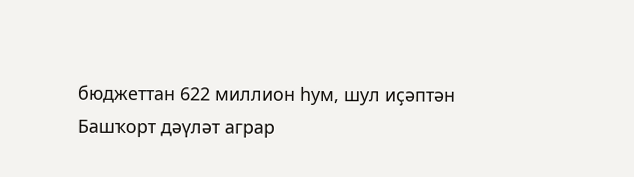бюджеттан 622 миллион һум, шул иҫәптән Башҡорт дәүләт аграр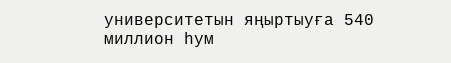университетын яңыртыуға 540 миллион һум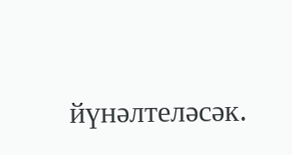йүнәлтеләсәк.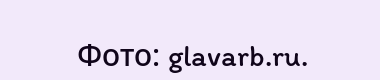Фото: glavarb.ru.